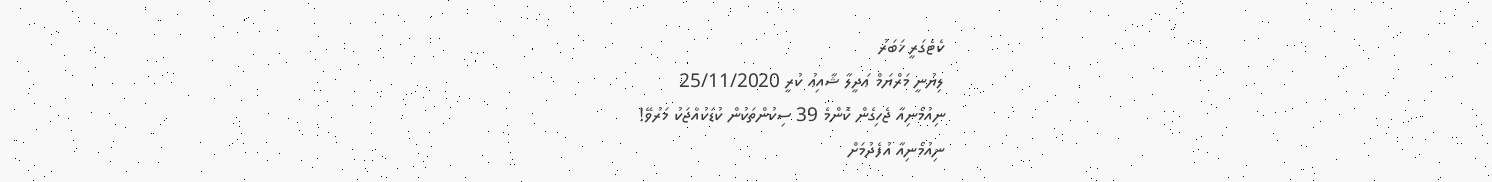ކެޓެގަރީ ޚަބަރު
ލިޔުނީ މަރްޔަމް ޢަދީލާ ޝާއިޢު ކުރީ 25/11/2020
ނިއުމޯނިއާ ޖެހިގެން ކޮންމެ 39 ސިކުންތަކުން ކުޑަކުއްޖަކު މަރުވޭ!
ނިއުމޯނިއާ އުފެދުމަށް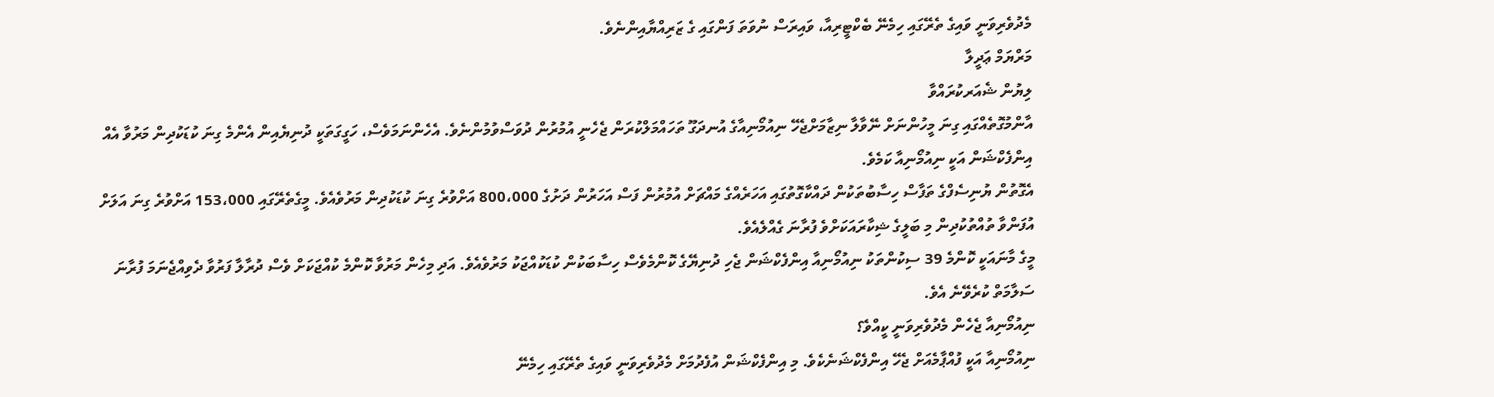މެދުވެރިވަނީ ވައިގެ ތެރޭގައި ހިމެނޭ ބެކްޓީރިއާ، ވައިރަސް ނުވަތަ ފަންގައި ގެ ޒަރިއްޔާއިންނެވެ.
މަރްޔަމް ޢަދީލާ
ލިޔުން ޝެއަރކުރައްވާ
އާންމުގޮތެއްގައި ގިނަ މީހުންނަށް ނޭވާލާ ނިޒާމަށްޖެހޭ ނިއުމޯނިއާގެ އުނދަގޫ ތަހައްމަލްކުރަން ޖެހެނީ އުމުރުން ދުވަސްވުމުންނެވެ. އެހެންނަމަވެސް، ހަގީގަތަކީ ދުނިޔެއިން އެންމެ ގިނަ ކުޑަކުދިން މަރުވާ އެއް އިންފެކްޝަން އަކީ ނިއުމޯނިއާ ކަމެވެ.
އެގޮތުން ޔުނިސެފްގެ ތަފާސް ހިސާބުތަކުން ދައްކާގޮތުގައި އަހަރެއްގެ މައްޗަށް އުމުރުން ފަސް އަހަރުން ދަށުގެ 800،000 އަށްވުރެ ގިނަ ކުޑަކުދިން މަރުވެއެވެ. މީގެތެރޭގައި 153،000 އަށްވުރެ ގިނަ އަލަށް އުފަންވާ ތުއްތުކުދިން މި ބަލީގެ ޝިކާރައަކަށްވެ ފުރާނަ ގެއްލެއެވެ.
މީގެ މާނައަކީ ކޮންމެ 39 ސިކުންތަކު ނިއުމޯނިއާ އިންފެކްޝަން ޖެހި ދުނިޔޭގެ ކޮންމެވެސް ހިސާބަކުން ކުޑަކުއްޖަކު މަރުވެއެވެ. އަދި މިހެން މަރުވާ ކޮންމެ ކުއްޖަކަށް ވެސް ދުރާލާ ފަރުވާ ދެވިއްޖެނަމަ ފުރާނަ ސަލާމަތް ކުރެވޭނެ އެވެ.
ނިއުމޯނިއާ ޖެހެން މެދުވެރިވަނީ ކީއްވެ؟
ނިއުމޯނިއާ އަކީ ފުއްޕާމެއަށް ޖެހޭ އިންފެކްޝަނެކެވެ. މި އިންފެކްޝަން އުފެދުމަށް މެދުވެރިވަނީ ވައިގެ ތެރޭގައި ހިމެނޭ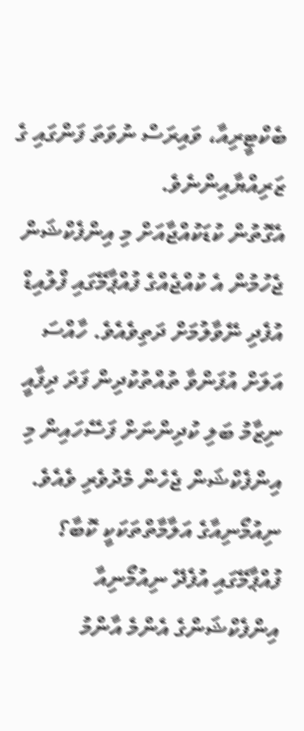ބެކްޓީރިއާ، ވައިރަސް ނުވަތަ ފަންގައި ގެ ޒަރިއްޔާއިންނެވެ.
އެގޮތުން ކުޑަކުއްޖާއަށް މި އިންފެކްޝަން ޖެހުމުން އެ ކުއްޖެއްގެ ފުއްޕާމޭގައި ފްލުއިޑް އުފެދި ނޭވާލުމަށް ދަތިވެއެވެ. ހާއްސަ އަލަށް އުފަންވާ ތުއްތުކުދިން ފަދަ ދިފާއީ ނިޒާމު ބަލި ކުދިންނަށް ފަސޭހައިން މި އިންފެކްޝަން ޖެހެން މެދުވެރި ވެއެވެ.
ނިއުމޯނިއާގެ އަލާމާތްތަކަކީ ކޮބާ؟
ފުއްޕާމޭގައި އުފެދޭ ނިއުމޯނިއާ އިންފެކްޝަންގެ އެންމެ އާންމު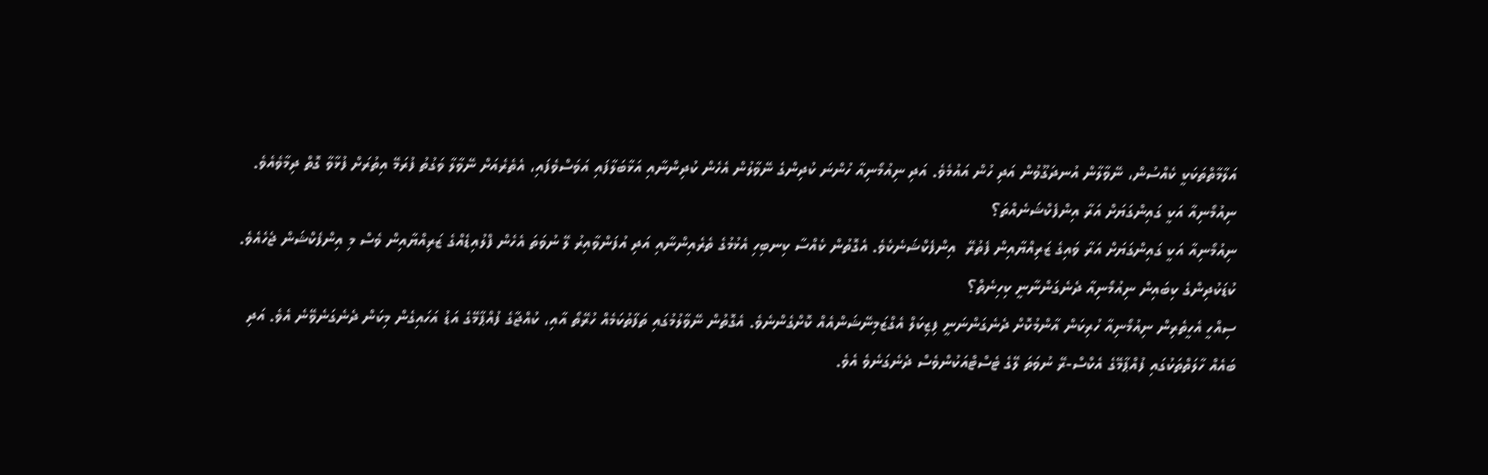އަލާމާތްތަކަކީ ކެއްސުން، ނޭވާލާން އުނދަގޫވުން އަދި ހުން އައުމެވެ. އަދި ނިއުމޯނިއާ ހުންނަ ކުދިންގެ ނޭވާލުން އެހެން ކުދިންނާއި އަޅާބަލާފައި އަވަސްވެފައި، އެތެރެއަށް ނޭވާލާ ވަގުތު ފުރަމޭ އިތުރަށް ފުޅާވާ ގޮތް ދިމާވެއެވެ.
ނިއުމޯނިއާ އަކީ ގައިންގަޔަށް އަރާ އިންފެކްޝަނެއްތަ؟
ނިއުމޯނިއާ އަކީ ގައިންގަޔަށް އަރާ ވައިގެ ޒަރިއްޔާއިން ފެތުރޭ  އިންފެކްޝަނެކެވެ. އެގޮތުން ކެއްސާ ކިނބިހި އެޅުމުގެ ތެރެއިންނާއި އަދި އުފަންވާއިރު ލޭ ނުވަތަ އެހެން ފްލުއިޑެއްގެ ޒަރިއްޔާއިން ވެސް މި އިންފެކްޝަން ޖެހެއެވެ.
ކުޑަކުދިންގެ ކިބައިން ނިއުމޯނިއާ ދެނެގަންނާނީ ކިހިނެތް؟
ސިއްހީ އެހީތެރިން ނިއުމޯނިއާ ހުރިކަން އާންމުކޮށް ދެނެގަންނަނީ ފިޒިކަލް އެގްޒަމިނޭޝަންއެއް ކޮށްގެންނެވެ. އެގޮތުން ނޭވާލުމުގައި ތަފާތުކަމެއް ހުރޭތޯ އާއި، ކުއްޖާގެ ފުއްޕާމޭގެ އަޑު އަހައިގެން މިކަން ދެނެގަނެވޭނެ އެވެ. އަދި ބައެއް ހާލަތްތަކުގައި ފުއްޕާމޭގެ އެކްސް-ރޭ ނުވަތަ ލޭގެ ޓެސްޓްއަކުންވެސް ދެނެގަނެވެ އެވެ.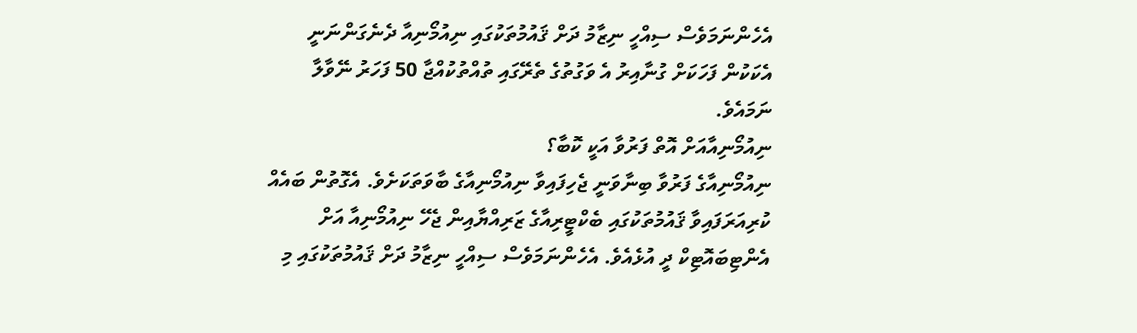އެހެންނަމަވެސް ސިއްހީ ނިޒާމު ދަށް ޤައުމުތަކުގައި ނިއުމޯނިއާ ދެނެގަންނަނީ އެކަކުން ފަހަކަށް ގުނާއިރު އެ ވަގުތުގެ ތެރޭގައި ތުއްތުކުއްޖާ 50 ފަހަރު ނޭވާލާ ނަމައެވެ.
ނިއުމޯނިއާއަށް އޮތް ފަރުވާ އަކީ ކޮބާ؟
ނިއުމޯނިއާގެ ފަރުވާ ބިނާވަނީ ޖެހިފައިވާ ނިއުމޯނިއާގެ ބާވަތަކަށެވެ. އެގޮތުން ބައެއް ކުރިއަރަފައިވާ ޤައުމުތަކުގައި ބެކްޓީރިއާގެ ޒަރިއްޔާއިން ޖެހޭ ނިއުމޯނިއާ އަށް އެންޓިބައޮޓިކް ދީ އުޅެއެވެ. އެހެންނަމަވެސް ސިއްހީ ނިޒާމު ދަށް ޤައުމުތަކުގައި މި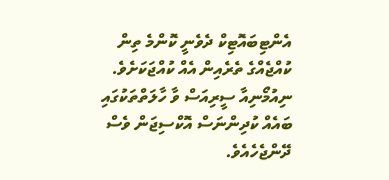އެންޓިބައޮޓިކް ދެވެނީ ކޮންމެ ތިން ކުއްޖެއްގެ ތެރެއިން އެއް ކުއްޖަކަށެވެ.
ނިއުމޯނިއާ ސީރިއަސް ވާ ހާލަތްތަކުގައި ބައެއް ކުދިންނަސް އޮކްސިޖަން ވެސް ދޭންޖެހެއެވެ.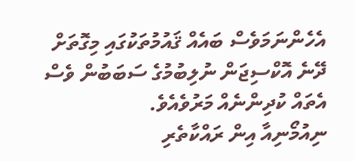އެހެންނަމަވެސް ބައެއް ޤައުމުތަކުގައި މިގޮތަށް ދޭނެ އޮކްސިޖަން ނުލިބުމުގެ ސަބަބުން ވެސް އެތައް ކުދިންނެއް މަރުވެއެވެ.
ނިއުމޯނިއާ އިން ރައްކާތެރި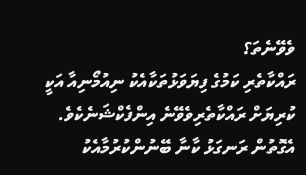ވެވޭނެތަ؟
ރައްކާތެރި ކަމުގެ ފިޔަވަޅުތަކާއެކު ނިއުމޯނިއާ އަކީ ކުރިޔަށް ރައްކާތެރިވެވޭނެ އިންފެކްޝަނެކެވެ. އެގޮތުން ރަނގަޅު ކާނާ ބޭނުންކުރުމާއެކު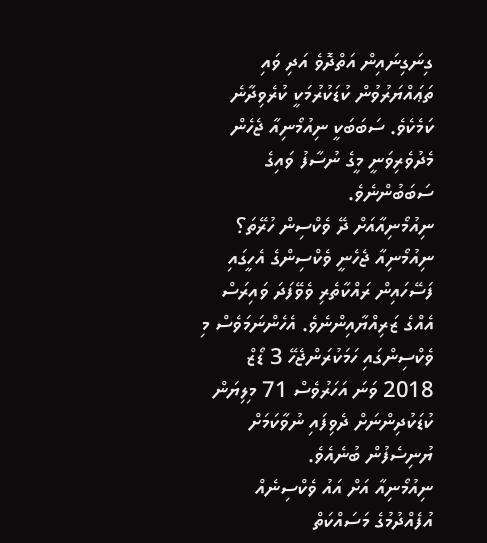ގިނަގިނައިން އަތްދޮވެ އަދި ވައި ތަޢައްޔަރުވުން ކުޑަކުރުމަކީ ކުރެވިދާނެ ކަމެކެވެ. ސަބަބަކީ ނިއުމޯނިއާ ޖެހެން މެދުވެރިވަނީ މީގެ ނުސާފު ވައިގެ ސަބަބުންނެވެ.
ނިއުމޯނިއާއަށް ދޭ ވެކްސިން ހުރޭތަ؟
ނިއުމޯނިއާ ޖެހެނީ ވެކްސިންގެ އެހީގައި ފަސޭހައިން ރައްކާތެރި ވެވޭފަދަ ވައިރަސް އެއްގެ ޒަރިއްޔާއިންނެވެ. އެހެންނަމަވެސް މި ވެކްސިންގައި ހަމަކުރަންޖެހޭ 3 ޑޯޒް 2018 ވަނަ އަހަރުވެސް 71 މިލިޔަން ކުޑަކުދިންނަށް ދެވިފައި ނުވާކަމަށް ޔުނިސެފުން ބުނެއެވެ.
ނިއުމޯނިއާ އަށް އައު ވެކްސިނެއް އުފެއްދުމުގެ މަސައްކަތް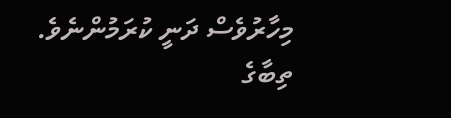މިހާރުވެސް ދަނީ ކުރަމުންނެވެ.
ތިބާގެ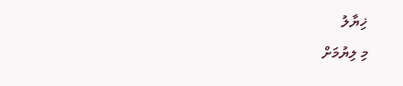ޚިޔާލު
މި ލިޔުމަށް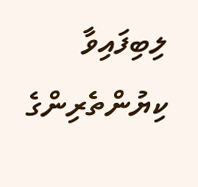ލިބިފައިވާ ކިޔުންތެރިންގެ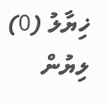ޚިޔާލު (0)
ލިޔުން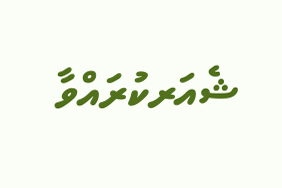ޝެއަރކުރައްވާ